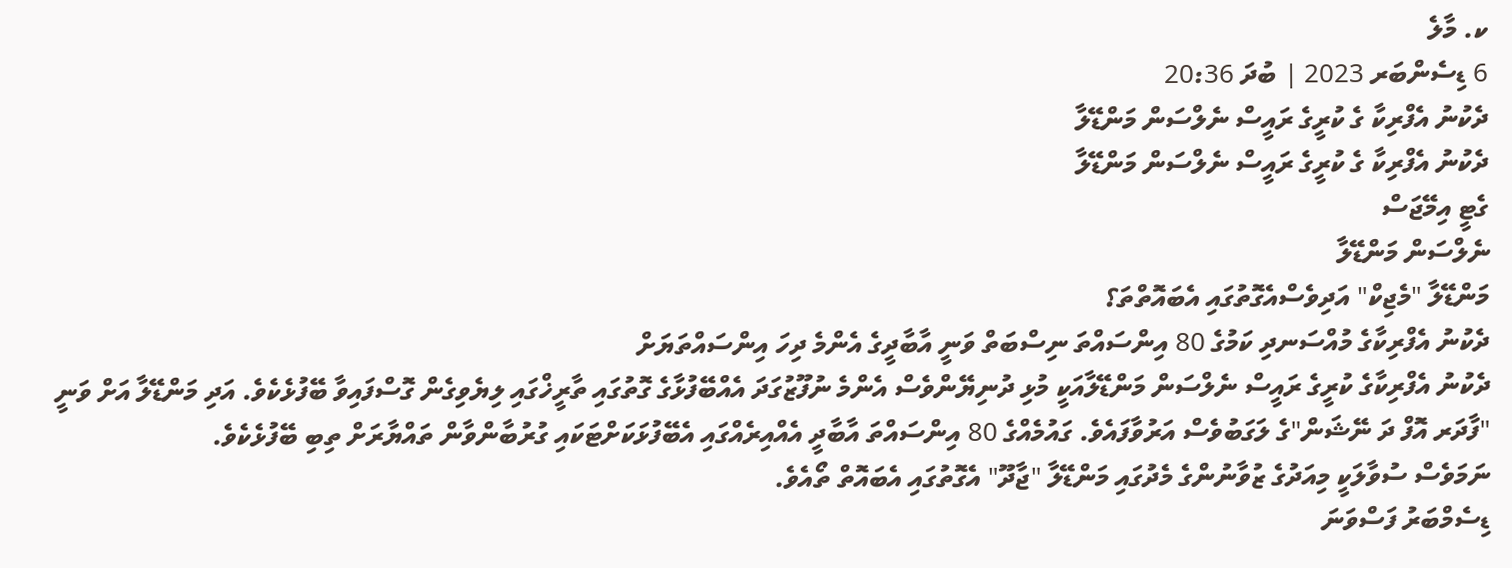ކ. މާލެ
6 ޑިސެންބަރ 2023 | ބުދަ 20:36
ދެކުނު އެފްރިކާ ގެ ކުރީގެ ރައީސް ނެލްސަން މަންޑޭލާ
ދެކުނު އެފްރިކާ ގެ ކުރީގެ ރައީސް ނެލްސަން މަންޑޭލާ
ގެޓީ އިމޭޖަސް
ނެލްސަން މަންޑޭލާ
މަންޑޭލާ "މެޖިކް" އަދިވެސްއެގޮތުގައި އެބައޮތްތަ؟
ދެކުނު އެފްރިކާގެ މުއްސަނދި ކަމުގެ 80 އިންސައްތަ ނިސްބަތް ވަނީ އާބާދީގެ އެންމެ ދިހަ އިންސައްތަޔަށް
ދެކުނު އެފްރިކާގެ ކުރީގެ ރައީސް ނެލްސަން މަންޑޭލާއަކީ މުޅި ދުނިޔޭންވެސް އެންމެ ނުފޫޒުގަދަ އެއްބޭފުޅާގެ ގޮތުގައި ތާރީޚްގައި ލިޔެވިގެން ގޮސްފައިވާ ބޭފުޅެކެވެ. އަދި މަންޑޭލާ އަށް ވަނީ "ފާދަރ އޮފް ދަ ނޭޝަން"ގެ ލަގަބުވެސް އަރުވާފައެވެ. ގައުމެއްގެ 80 އިންސައްތަ އާބާދީ އެއްއިރެއްގައި އެބޭފުޅަކަށްޓަކައި ގުރުބާންވާން ތައްޔާރަށް ތިބި ބޭފުޅެކެވެ.
ނަމަވެސް ސުވާލަކީ މިއަދުގެ ޒުވާނުންގެ މެދުގައި މަންޑޭލާ "ޖާދޫ" އެގޮތުގައި އެބައޮތް ތޯއެވެ.
ޑިސެމްބަރު ފަސްވަނަ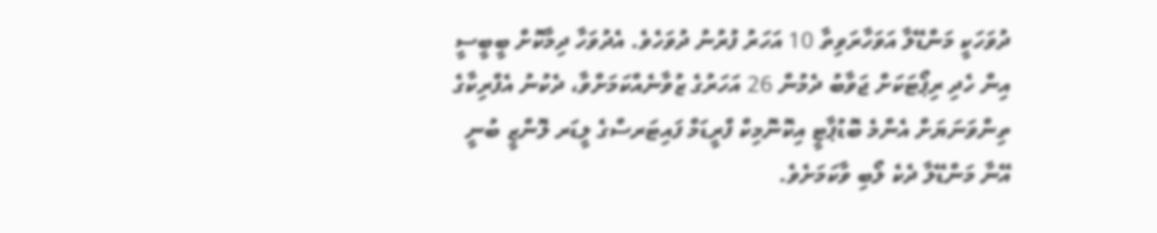ދުވަހަކީ މަންޑޭލާ އަވަހާރަވިތާ 10 އަހަރު ފުރުނު ދުވަހެވެ. އެދުވަހާ ދިމާކޮށް ބީބީސީ އިން ހެދި ރިޕޯޓަކަށް ޖަވާބު ދެމުން 26 އަހަރުގެ ޒުވާނެއްކަމަށްވާ، ދެކުނު އެފްރިކާގެ ތިންވަނަޔަށް އެންމެ ބޮޑުޕާޓީ އިކޮނޮމިކް ފްރީޑަމް ފައިޓަރސްގެ ލީޑަރ ލޮންޒީ ބުނީ އޭނާ މަންޑޭލާ ދެކެ ލޯބި ވާކަމަށެވެ.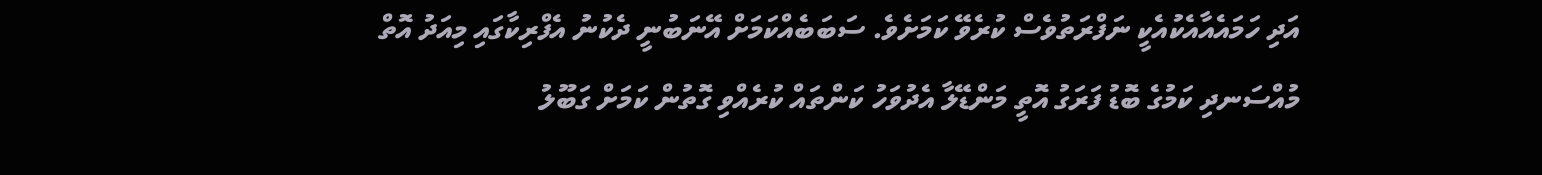އަދި ހަމައެއާއެކުއެކީ ނަފްރަތުވެސް ކުރެވޭ ކަމަށެވެ. ސަބަބެއްކަމަށް އޭނަބުނީ ދެކުނު އެފްރިކާގައި މިއަދު އޮތް މުއްސަނދި ކަމުގެ ބޮޑު ފަރަގު އޮތީ މަންޑޭލާ އެދުވަހު ކަންތައް ކުރެއްވި ގޮތުން ކަމަށް ގަބޫލު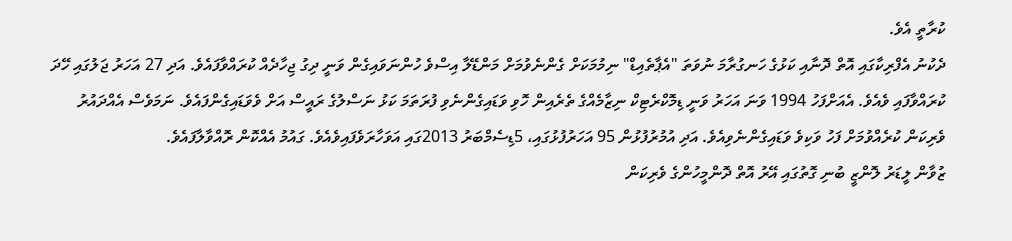ކުރާތީ އެވެ.
ދެކުނު އެފްރިކާގައި އޮތް ދޮނާއި ކަޅުގެ ހަނގުރާމަ ނުވަތަ "އެޕާތެއިޑް" ނިމުމަކަށް ގެންނެވުމަށް މަންޑޭލާ އިސްވެ ހުންނަވައިގެން ވަނީ ދިގު ޖިހާދެއް ކުރައްވާފައެވެ. އަދި 27 އަހަރު ޖަލުގައި ހޭދަ ކުރައްވާފައި ވެއެވެ. އެއަށްފަހު 1994 ވަނަ އަހަރު ވަނީ ޑިމޮކްރެޓިކް ނިޒާމެއްގެ ތެރެއިން ހޮވި ވަޑައިގެންނެވި ފުރަތަމަ ކަޅު ނަސްލުގެ ރައީސް އަށް ވެވަޑައިގެންފައެވެ. ނަމަވެސް އެއްދައުރު ވެރިކަން ކުރެއްވުމަށް ފަހު ވަކިވެ ވަޑައިގެންނެވިއެވެ. އަދި އުމުރުފުޅުން 95 އަހަރުފުޅުގައި، 5ޑިސެމްބަރު 2013ގައި އަވަހާރަވެފައިވެއެވެ. ގައުމު އެއްކޮން ރޮއްވާލާފައެވެ.
ޒުވާން ލީޑަރު ލޮންޒީ ބުނި ގޮތުގައި އޭރު އޮތް ދޮންމީހުންގެ ވެރިކަން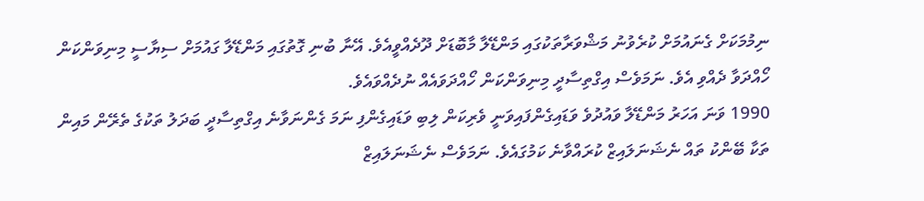ނިމުމަކަށް ގެނައުމަށް ކުރެވުނު މަޝްވަރާތަކުގައި މަންޑޭލާ މާބޮޑަށް ދޫދެއްވީއެވެ. އޭނާ ބުނި ގޮތުގައި މަންޑޭލާ ގައުމަށް ސިޔާސީ މިނިވަންކަން ހޯއްދަވާ ދެއްވި އެވެ. ނަމަވެސް އިގްތިސާދީ މިނިވަންކަން ހޯއްދަވައެއް ނުދެއްވައެވެ.
1990 ވަނަ އަހަރު މަންޑޭލާ ވައުދުވެ ވަޑައިގެންފައިވަނީ ވެރިކަން ލިބި ވަޑައިގެންފި ނަމަ ގެންނަވާނެ އިގްތިސާދީ ބަދަލު ތަކުގެ ތެރޭން މައިން ތަކާ ބޭންކު ތައް ނެޝަނަލައިޒް ކުރައްވާނެ ކަމުގައެވެ. ނަމަވެސް ނެޝަނަލައިޒް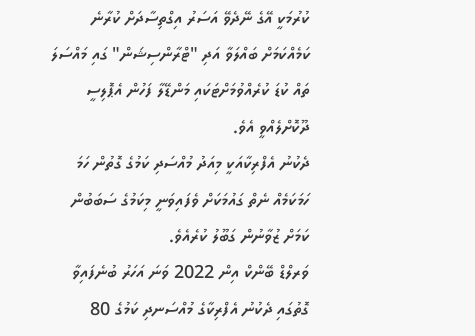ކުރުމަކީ އޭގެ ނޭދެވޭ އަސަރު އިގްތިސާދަށް ކުރާނެ ކަމެއްކަމަށް ބައްލަވާ އަދި "ޓްރާންސިޝަން" ގައި މައްސަލަ ތައް ކުޑަ ކުރެއްވުމަށްޓަކައި މަންޑޭލާ ފަހުން އެޕޮލިސީ ދޫކޮށްލެއްވީ އެވެ.
ދެކުނު އެފްރިކާއަކީ މިއަދު މުއްސަދި ކަމުގެ ގޮތުން ހަމަ ހަމަކަމެއް ނެތް ގައުމަކަށް ވެފައިވަނީ މިކަމުގެ ސަބަބުން ކަމަށް ޒުވާނުން ގަބޫލު ކުރެއެވެ.
ވަރލްޑް ބޭންކް އިން 2022 ވަނަ އަހަރު ބުނެފައިވާ ގޮތުގައި ދެކުނު އެފްރިކާގެ މުއްސަނދި ކަމުގެ 80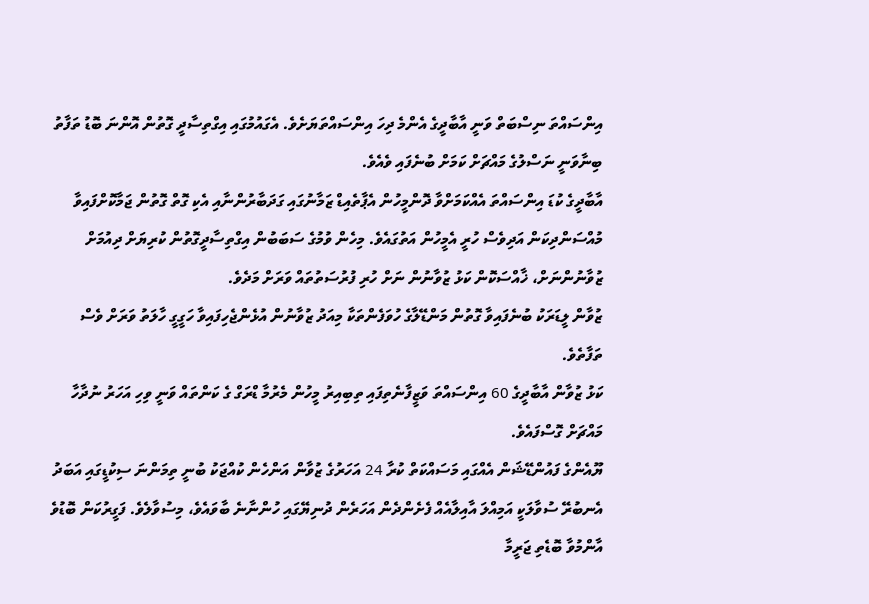އިންސައްތަ ނިސްބަތް ވަނީ އާބާދީގެ އެންމެ ދިހަ އިންސައްތަޔަށެވެ. އެގައުމުގައި އިގްތިސާދީ ގޮތުން އޮންނަ ބޮޑު ތަފާތު ބިނާވަނީ ނަސްލުގެ މައްޗަށް ކަމަށް ބުނެފައި ވެއެވެ.
އާބާދީގެ ކުޑަ އިންސައްތަ އެއްކަމަށްވާ ދޮންމީހުން އެޕާތެއިޑް ޒަމާނުގައި ގަދަބާރުންނާއި އެކި ގޮތް ގޮތުން ޖަމާކޮށްފައިވާ މުއްސަންދިކަން އަދިވެސް ހުރީ އެމީހުން އަތުގައެވެ. މިހެން ވުމުގެ ސަބަބުން އިގްތިސާދީގޮތުން ކުރިޔަށް ދިއުމަށް ޒުވާނުންނަށް، ޚާއްސަކޮން ކަޅު ޒުވާނުން ނަށް ހުރި ފުރުސަތުތައް ވަރަށް މަދެވެ.
ޒުވާން ލީޑަރަކު ބުނެފައިވާ ގޮތުން މަންޑޭލާގެ ހުވަފެންތަކާ މިއަދު ޒުވާނުން އުޅެންޖެހިފައިވާ ހަގީގީ ހާލަތު ވަރަށް ވެސް ތަފާތެވެ.
ކަޅު ޒުވާން އާބާދީގެ 60 އިންސައްތަ ވަޒީފާނެތިފައި ތިބިއިރު މީހުން މެރުމާ ޑްރަގް ގެ ކަންތައް ވަނީ ވިހި އަހަރު ނުދާހާ މައްޗަށް ގޮސްފައެވެ.
ޔޫއެންގެ ފައުންޑޭޝަން އެއްގައި މަސައްކަތް ކުރާ 24 އަހަރުގެ ޒުވާން އަންހެން ކުއްޖަކު ބުނީ ތިމަންނަ ސިކުޑީގައި އަބަދު އެނބުރޭ ސުވާލަކީ އަމިއްލަ އާއިލާއެއް ފެށެންދެން އަހަރެން ދުނިޔޭގައި ހުންނާނެ ބާވައެވެ، މިސުވާލެވެ. ފަގީރުކަން ބޮޑުވެ އާންމުވާ ބޮޑެތި ޖަރީމާ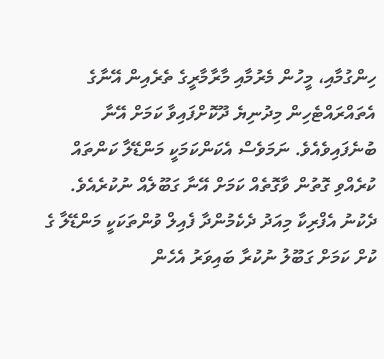ހިންގުމާއި، މީހުން މެރުމާއި މާރާމާރީގެ ތެރެއިން އޭނާގެ އެތައްރައްޓެހިން މިދުނިޔެ ދޫކޮށްފައިވާ ކަމަށް އޭނާ ބުނެފައިވެއެވެ. ނަމަވެސް އެކަންކަމަކީ މަންޑޭލާ ކަންތައް ކުރެއްވި ގޮތުން ވާގޮތެއް ކަމަށް އޭނާ ގަބޫލެއް ނުކުރެއެވެ.
ދެކުނު އެފްރިކާ މިއަދު ދެކެމުންދާ ފެއިލް ވުންތަކަކީ މަންޑޭލާ ގެ ކުށް ކަމަށް ގަބޫލު ނުކުރާ ބައިވަރު އެހެން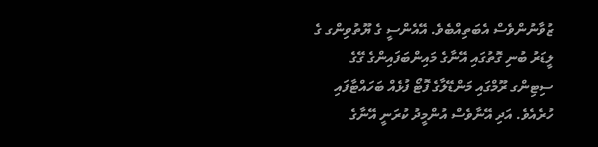ޒުވާނުންވެސް އެބަތިއްބެވެ. އޭއެންސީ ގެ ޔޫތުވިންގ ގެ ލީޑަރު ބުނި ގޮތުގައި އޭނާގެ މައިންބަފައިންގެ ގޭގެ ސިޓިންގ ރޫމްގައި މަންޑޭލާގެ ފޮޓޯ ފުޅެއް ބަހައްޓާފައި ހުރެއެވެ. އަދި އޭނާވެސް އުންމީދު ކުރަނީ އޭނާގެ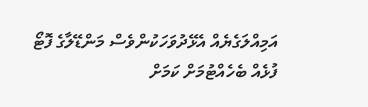އަމިއްލަގެޔެއް އެޅޭދުވަހަކުންވެސް މަންޑޭލާގެ ފޮޓޯ ފުޅެއް ބެހެއްޓުމަށް ކަމަށް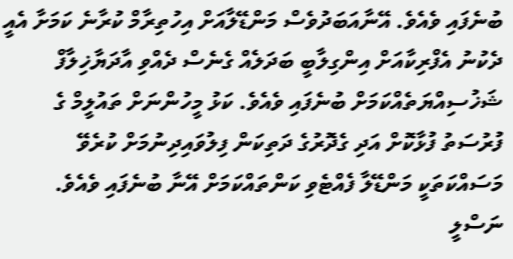ބުނެފައި ވެއެވެ. އޭނާއަބަދުވެސް މަންޑޭލާއަށް އިހުތިރާމް ކުރާނެ ކަމަށާ އެއީ ދެކުނު އެފްރިކާއަށް އިންގިލާބީ ބަދަލެއް ގެނެސް ދެއްވި އާދަޔާޚިލާފް ޝަޚުސިއްޔަތެއްކަމަށް ބުނެފައި ވެއެވެ. ކަޅު މީހުންނަށް ތައުލީމް ގެ ފުރުސަތު ފުޅާކޮށް އަދި ގެދޮރުގެ ދަތިކަން ފިލުވައިދިނުމަށް ކުރެވޭ މަސައްކަތަކީ މަންޑޭލާ ފެއްޓެވި ކަންތައްކަމަށް އޭނާ ބުނެފައި ވެއެވެ. ނަސްލީ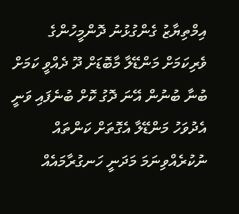އިމްތިޔާޒު ގެންގުޅުނު ދޮންމީހުންގެ ވެރިކަމަށް މަންޑޭލާ މާބޮޑަށް ދޫ ދެއްވީ ކަމަށް ބުނާ ބުނުން އޭނަ ދޮގު ކޮށް ބުނެފައި ވަނީ އެދުވަހު މަންޑޭލާ އެގޮތަށް ކަންތައް ނުކުރެއްވިނަމަ މަދަނީ ހަނގުރާމައެއް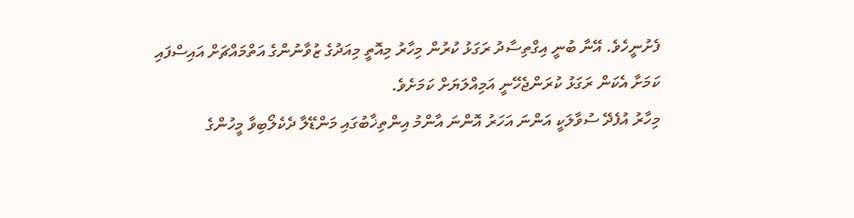ފެށުނީހެވެ. އޭނާ ބުނީ އިގްތިސާދު ރަގަޅު ކުރުން މިހާރު މިއޮތީ މިއަދުގެ ޒުވާނުންގެ އަތްމައްޗަށް އައިސްފައި ކަމަށާ އެކަން ރަގަޅު ކުރަންޖެހޭނީ އަމިއްލަޔަށް ކަމަށެވެ.
މިހާރު އުފެދޭ ސުވާލަކީ އަންނަ އަހަރު އޮންނަ އާންމު އިންތިޚާބުގައި މަންޑޭލާ ދެކެލޯބިވާ މީހުންގެ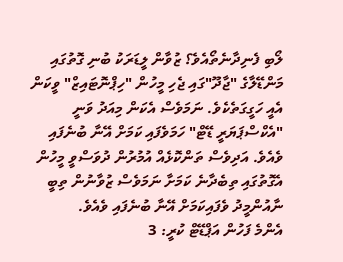ލޯބި ފެނިދާނެތޯއެވެ؟ ޒުވާން ލީޑަރަކު ބުނި ގޮތުގައި މަންޑޭލާގެ "ޖާދޫ"ގައި ޖެހި މީހުން "ހިޕްނޮޓައިޒް" ވީކަން އެއީ ހަގީގަތެކެވެ. ނަމަވެސް އެކަން މިއަދު ވަނީ "އެކްސްޕަޔަރީ ޑޭޓް" ހަމަވެފައި ކަމަށް އޭނާ ބުނެފައި ވެއެވެ. އަދިވެސް ތަންކޮޅެއް އުމުރުން ދުވަސްވީ މީހުން އެގޮތުގައި ތިބެދާނެ ކަމަށާ ނަމަވެސް ޒުވާނުން ތިބީ ނާއުންމީދު ވެފައިކަމަށް އޭނާ ބުނެފައި ވެއެވެ.
އެންމެ ފަހުން އަޕްޑޭޓް ކުރީ: 3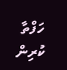ހަފްތާ ކުރިން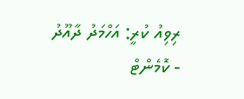ރިވިއު ކުރީ: އަހްމަދު ދާއޫދު
- ކޮމެންޓް